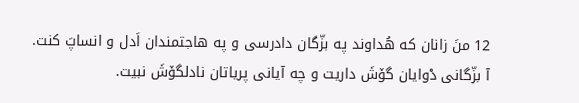12 منَ زانان که هُداوند په بزّگان دادرسی و په هاجتمندان اَدل و انساپَ کنت.
آ بزّگانی دْوایان گۆشَ داریت و چه آیانی پریاتان نادلگۆشَ نبیت.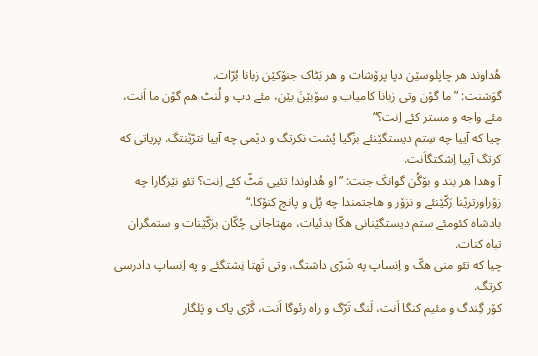هُداوند هر چاپلوسێن دپا پرۆشات و هر بَٹاک جنۆکێن زبانا بُرّات.
گوَشنت: ”ما گۆن وتی زبانا کامیاب و سۆبێنَ بێن، مئے دپ و لُنٹ هم گۆن ما اَنت، مئے واجه و مستر کئے اِنت؟“
چیا که آییا چه سِتم دیستگێنئے بزّگیا پُشت نکرتگ و دێمی چه آییا نترّێنتگ. پریاتی که کرتگ آییا اِشکتگاَنت.
آ وهدا هر بند و بۆگُن گوانکَ جنت: ”او هُداوند! تئیی مَٹّ کئے اِنت؟ تئو نێزگارا چه زۆراورترێنا رَکّێنئے و نزۆر و هاجتمندا چه پُل و پانچ کنۆکا.“
بادشاه کئومئے ستم دیستگێنانی هکّا بدئیات، مهتاجانی چُکّان برَکّێنات و ستمگران تباه کنات.
چیا که تئو منی هکّ و اِنساپ په شَرّی داشتگ، وتی تَهتا نِشتگئے و په اِنساپ دادرسی کرتگ.
کۆر گِندگ و مئیم کنگا اَنت، لَنگ تَرّگ و راه رئوگا اَنت، گَرّی پاک و پَلگار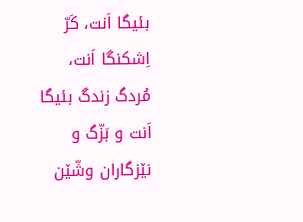بئیگا اَنت، کَرّ اِشکنگا اَنت، مُردگ زندگ بئیگا اَنت و بَزّگ و نێزگاران وشّێن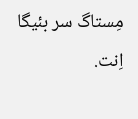مِستاگ سر بئیگا اِنت.